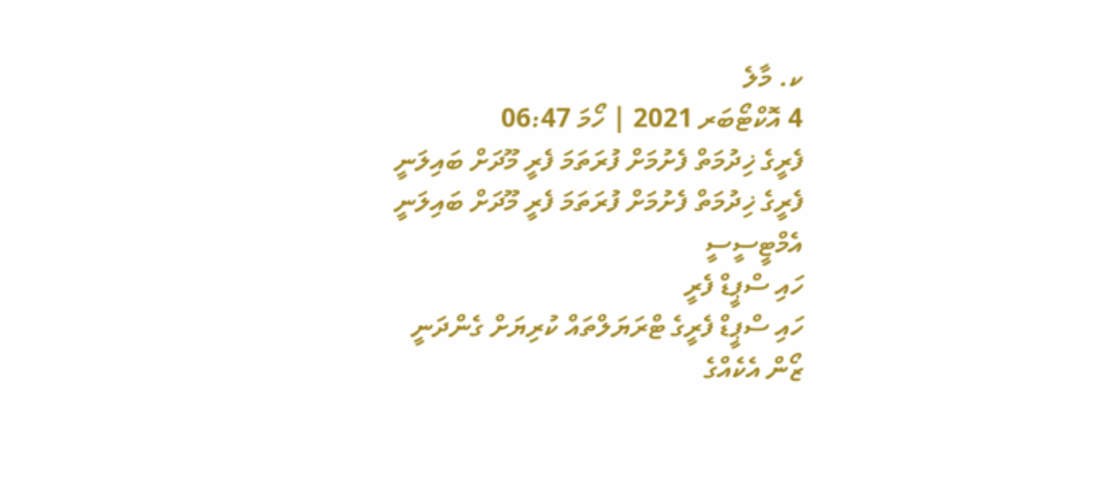ކ. މާލެ
4 އޮކްޓޯބަރ 2021 | ހޯމަ 06:47
ފެރީގެ ޚިދުމަތް ފެށުމަށް ފުރަތަމަ ފެރީ މޫދަށް ބައިލަނީ
ފެރީގެ ޚިދުމަތް ފެށުމަށް ފުރަތަމަ ފެރީ މޫދަށް ބައިލަނީ
އެމްޓީސީސީ
ހައި ސްޕީޑް ފެރީ
ހައި ސްޕީޑް ފެރީގެ ޓްރަޔަލްތައް ކުރިޔަށް ގެންދަނީ
ޒޯން އެކެއްގެ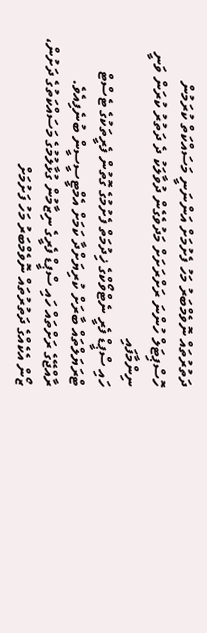ދަތުރުތައް ނޮވެމްބަރު މަހު ފެށުމަށް އަންނަނީ މަސައްކަތް ކުރަމުން
ހޮސްޕިޓަލް ހުންނަ ރަށްރަށަށް މަދުވެގެން ދުވާލަކު ދެ ދަތުރު ކުރަން ވަނީ ނިންމާފައި
ހައި ސްޕީޑް ފެރީ ނެޓްވޯކްގެ ޚިދުމަތް ފެށުމުގެ ގޮތުން ފެރީތަކުގެ ޓެސްޓް ޓްރަޔަލްތައް ބާރަށް ކުރިޔަށްދާ ކަމަށް އެމްޓީސީސީން ބުނެފިއެވެ.
ރާއްޖޭގެ ރަށްތައް ހައި ސްޕީޑް ފެރީގެ ނިޒާމުން ގުޅާލުމުގެ މަސައްކަތުގެ ދަށުން، ޒޯން އެކެއްގެ ދަތުރުތައް ނޮވެމްބަރު މަހު ފަށުމަށް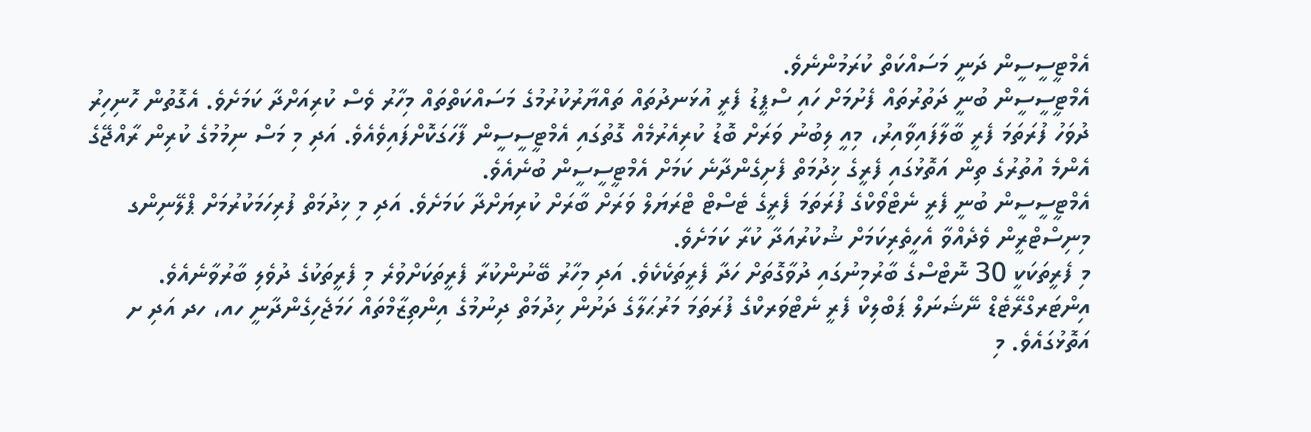އެމްޓީސީސީން ދަނީ މަސައްކަތް ކުރަމުންނެވެ.
އެމްޓީސީސީން ބުނީ ދަތުރުތައް ފެށުމަށް ހައި ސްޕީޑު ފެރީ އުޅަނދުތައް ތައްޔާރުކުރުމުގެ މަސައްކަތްތައް މިހާރު ވެސް ކުރިއަށްދާ ކަމަށެވެ. އެގޮތުން ހޮނިހިރު ދުވަހު ފުރަތަމަ ފެރީ ބާލާފައިވާއިރު، މިއީ ލިބުނު ވަރަށް ބޮޑު ކުރިއެރުމެއް ގޮތުގައި އެމްޓީސީސީން ފާހަގަކޮށްފައިވެއެވެ. އަދި މި މަސް ނިމުމުގެ ކުރިން ރާއްޖޭގެ އެންމެ އުތުރުގެ ތިން އަތޮޅުގައި ފެރީގެ ޚިދުމަތް ފެށިގެންދާނެ ކަމަށް އެމްޓީސީސީން ބުނެއެވެ.
އެމްޓީސީސީން ބުނީ ފެރީ ނެޓްވޯކްގެ ފުރަތަމަ ފެރީގެ ޓެސްޓް ޓްރަޔަލް ވަރަށް ބާރަށް ކުރިޔަށްދާ ކަމަށެވެ. އަދި މި ޚިދުމަތް ފުރިހަމަކުރުމަށް ޕްލޭނިންގ މިނިސްޓްރީން ވެދެއްވާ އެހީތެރިކަމަށް ޝުކުރުއަދާ ކުރާ ކަމަށެވެ.
މި ފެރީތަކަކީ 30 ނޮޓްސްގެ ބާރުމިނުގައި ދުވާގޮތަށް ހަދާ ފެރީތަކެކެވެ. އަދި މިހާރު ބޭނުންކުރާ ފެރީތަކަށްވުރެ މި ފެރީތަކުގެ ދުވެލި ބާރުވާނެއެވެ.
އިންޓަރގްރޭޓެޑް ނޭޝަނަލް ޕަބްލިކް ފެރީ ނެޓްވަރކްގެ ފުރަތަމަ މަރުޙަލާގެ ދަށުން ޚިދުމަތް ދިނުމުގެ އިންތިޒާމްތައް ހަމަޖެހިގެންދާނީ ހއ، ހދ އަދި ށ އަތޮޅުގައެވެ. މި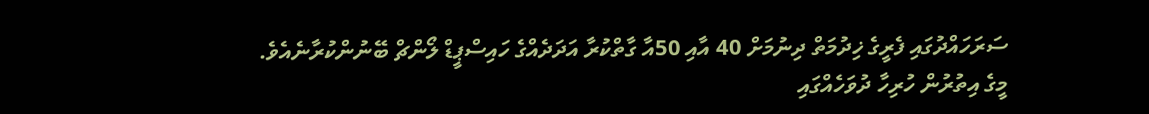ސަރަހައްދުގައި ފެރީގެ ޚިދުމަތް ދިނުމަށް 40 އާއި 50އާ ގާތްކުރާ އަދަދެއްގެ ހައިސްޕީޑް ލޯންޗް ބޭނުންކުރާނެއެވެ.
މީގެ އިތުރުން ހުރިހާ ދުވަހެއްގައި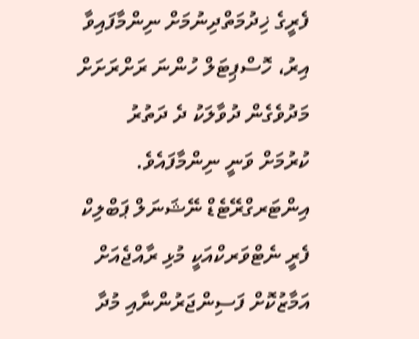ފެރީގެ ޚިދުމަތްދިނުމަށް ނިންމާފައިވާ އިރު، ހޮސްޕިޓަލް ހުންނަ ރަށްރަށަށް މަދުވެގެން ދުވާލަކު ދެ ދަތުރު ކުރުމަށް ވަނީ ނިންމާފައެވެ.
އިންޓަރގްރޭޓެޑް ނޭޝަނަލް ޕަބްލިކް ފެރީ ނެޓްވަރކްއަކީ މުޅި ރާއްޖެއަށް އަމާޒުކޮށް ފަސިންޖަރުންނާއި މުދާ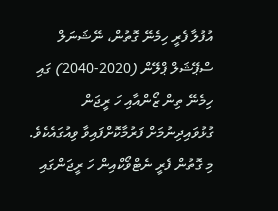އުފުލާ ފެރީ ހިމެނޭ ގޮތުން، ނޭޝަނަލް ސްޕޭޝަލް ޕްލޭން (2020-2040) ގައި ހިމެނޭ ތިން ޒޯންއާއި ހަ ރީޖަން ގުޅުވައިދިނުމަށް ފަރުމާކޮށްފައިވާ ވިއުގައެކެވެ. މި ގޮތުން ފެރީ ނެޓްވޯކްއިން ހަ ރީޖަންގައި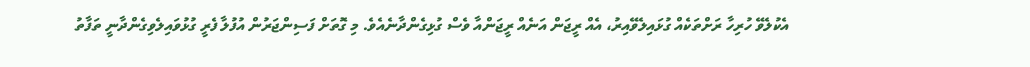އެކުލެވޭ ހުރިހާ ރަށްތަކެއް ގުޅައިލެވޭއިރު، އެއް ރީޖަން އަނެއް ރީޖަންއާ ވެސް ގުޅިގެންދާނެއެވެ. މި ގޮތަށް ފަސިންޖަރުން އުފުލާ ފެރީ ގުޅުވައިލެވިގެންދާނީ ތަފާތު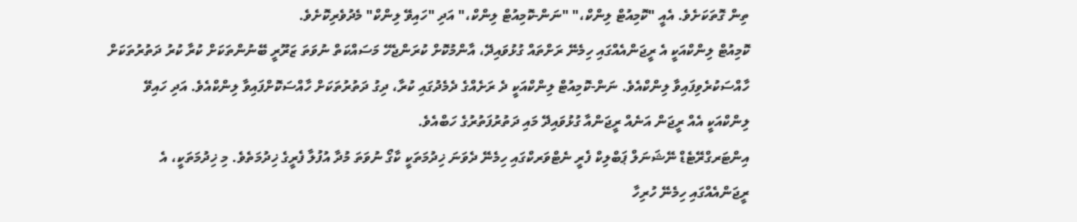ތިން ގޮތަކަށެވެ. އެއީ "ކޮމިއުޓް ލިންކް،" "ނަން-ކޮމިއުޓް ލިންކް،" އަދި "ހައިވޭ ލިންކް" މެދުވެރިކޮށެވެ.
ކޮމިއުޓް ލިންކްއަކީ އެ ރީޖަންއެއްގައި ހިމެނޭ ރަށްތައް ގުޅުވައިދޭ، އާންމުކޮށް ކުރަންޖެހޭ މަސައްކަތް ނުވަތަ ޒަރޫރީ ބޭނުންތަކަށް ކުރާ ކުރު ދަތުރުތަކަށް ހާއްސަކުރެވިފައިވާ ލިންކްއެވެ. ނަން-ކޮމިއުޓް ލިންކްއަކީ ދެ ރަށެއްގެ ދެމެދުގައި ކުރާ، ދިގު ދަތުރުތަކަށް ހާއްސަކޮށްފައިވާ ލިންކްއެވެ. އަދި ހައިވޭ ލިންކްއަކީ އެއް ރީޖަން އަނެއް ރީޖަންއާ ގުޅުވައިދޭ މައި ދަތުރުފަތުރުގެ ހަބްއެވެ.
އިންޓަރގްރޭޓެޑް ނޭޝަނަލް ޕަބްލިކް ފެރީ ނެޓްވަރކްގައި ހިމެނޭ ދެވަނަ ޚިދުމަތަކީ ކާގޯ ނުވަތަ މުދާ އުފުލާ ފެރީގެ ޚިދުމަތެވެ. މި ޚިދުމަތަކީ، އެ ރީޖަންއެއްގައި ހިމެނޭ ހުރިހާ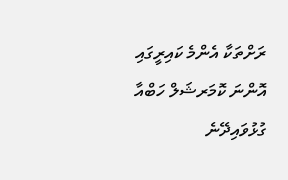ރަށްތަކާ އެންމެ ކައިރީގައި އޮންނަ ކޮމަރޝަލް ހަބްއާ ގުޅުވައިދޭނެ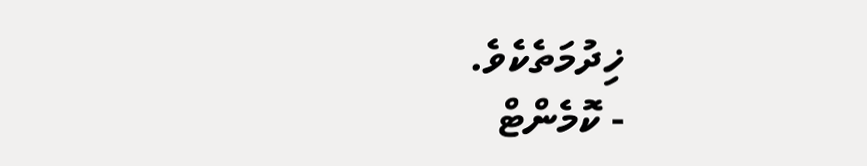ޚިދުމަތެކެވެ.
- ކޮމެންޓް